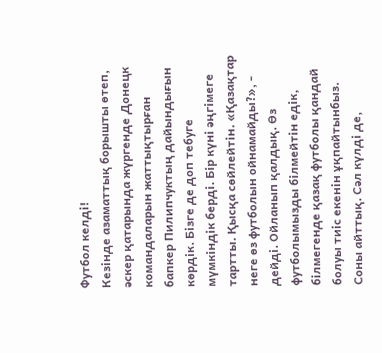Футбол келді!
Кезінде азаматтық борышты өтеп, әскер қатарында жүргенде Донецк командаларын жаттықтырған бапкер Пилипчуктың дайындығын көрдік. Бізге де доп тебуге мүмкіндік берді. Бір күні әңгімеге тартты. Қысқа сөйлейтін. «Қазақтар неге өз футболын ойнамайды?», - дейді. Ойланып қалдық. Өз футболымызды білмейтін едік, білмегенде қазақ футболы қандай болуы тиіс екенін ұқпайтынбыз. Соны айттық. Сәл күлді де,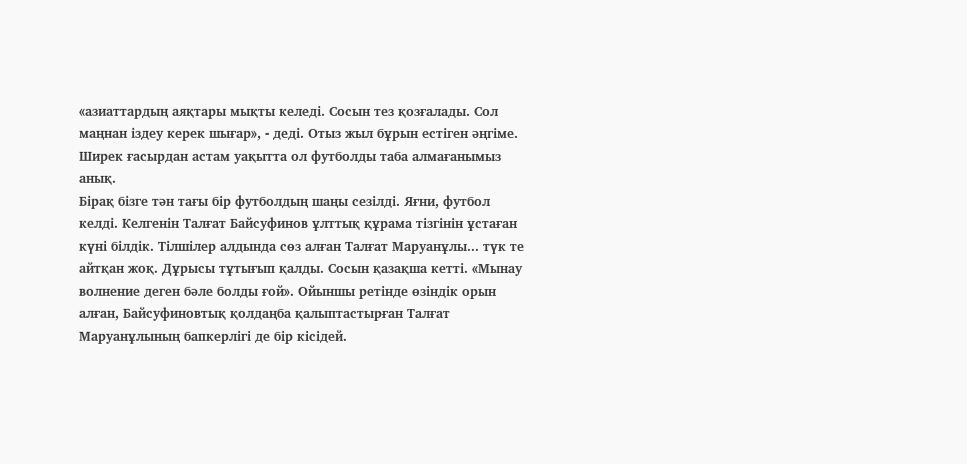«азиаттардың аяқтары мықты келеді. Сосын тез қозғалады. Сол маңнан іздеу керек шығар», - деді. Отыз жыл бұрын естіген әңгіме. Ширек ғасырдан астам уақытта ол футболды таба алмағанымыз анық.
Бірақ бізге тән тағы бір футболдың шаңы сезілді. Яғни, футбол келді. Келгенін Талғат Байсуфинов ұлттық құрама тізгінін ұстаған күні білдік. Тілшілер алдында сөз алған Талғат Маруанұлы... түк те айтқан жоқ. Дұрысы тұтығып қалды. Сосын қазақша кетті. «Мынау волнение деген бәле болды ғой». Ойыншы ретінде өзіндік орын алған, Байсуфиновтық қолдаңба қалыптастырған Талғат Маруанұлының бапкерлігі де бір кісідей.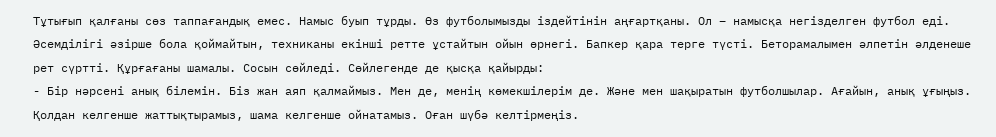Тұтығып қалғаны сөз таппағандық емес. Намыс буып тұрды. Өз футболымызды іздейтінін аңғартқаны. Ол – намысқа негізделген футбол еді. Әсемділігі әзірше бола қоймайтын, техниканы екінші ретте ұстайтын ойын өрнегі. Бапкер қара терге түсті. Беторамалымен әлпетін әлденеше рет сүртті. Құрғағаны шамалы. Сосын сөйледі. Сөйлегенде де қысқа қайырды:
- Бір нәрсені анық білемін. Біз жан аяп қалмаймыз. Мен де, менің көмекшілерім де. Және мен шақыратын футболшылар. Ағайын, анық ұғыңыз. Қолдан келгенше жаттықтырамыз, шама келгенше ойнатамыз. Оған шүбә келтірмеңіз.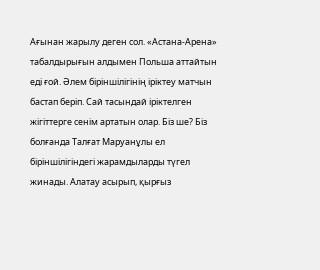Ағынан жарылу деген сол. «Астана-Арена» табалдырығын алдымен Польша аттайтын еді ғой. Әлем біріншілігінің іріктеу матчын бастап беріп. Сай тасындай іріктелген жігіттерге сенім артатын олар. Біз ше? Біз болғанда Талғат Маруанұлы ел біріншілігіндегі жарамдыларды түгел жинады. Алатау асырып, қырғыз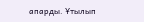апарды. Ұтылып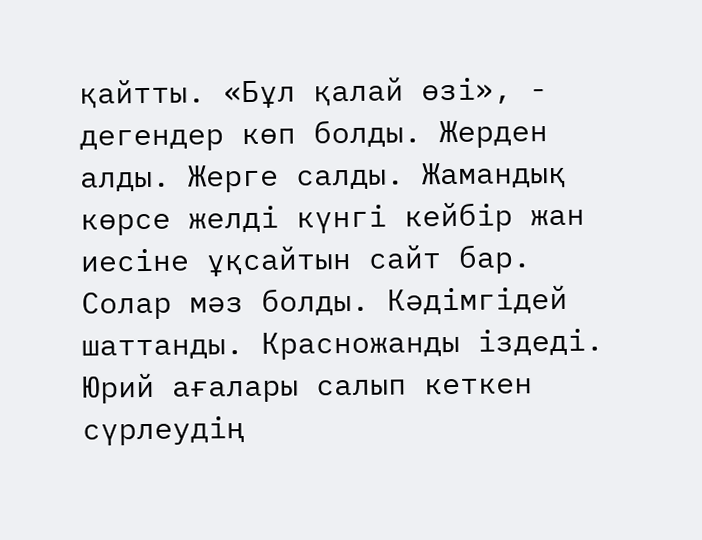қайтты. «Бұл қалай өзі», - дегендер көп болды. Жерден алды. Жерге салды. Жамандық көрсе желді күнгі кейбір жан иесіне ұқсайтын сайт бар. Солар мәз болды. Кәдімгідей шаттанды. Красножанды іздеді. Юрий ағалары салып кеткен сүрлеудің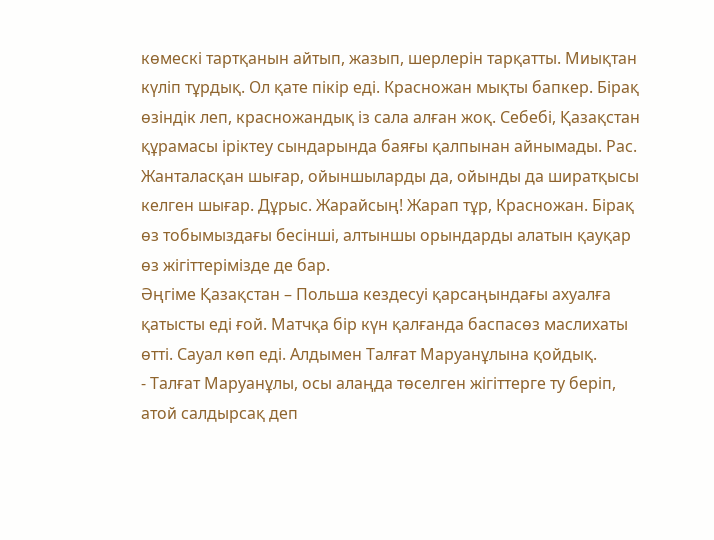көмескі тартқанын айтып, жазып, шерлерін тарқатты. Миықтан күліп тұрдық. Ол қате пікір еді. Красножан мықты бапкер. Бірақ өзіндік леп, красножандық із сала алған жоқ. Себебі, Қазақстан құрамасы іріктеу сындарында баяғы қалпынан айнымады. Рас. Жанталасқан шығар, ойыншыларды да, ойынды да ширатқысы келген шығар. Дұрыс. Жарайсың! Жарап тұр, Красножан. Бірақ өз тобымыздағы бесінші, алтыншы орындарды алатын қауқар өз жігіттерімізде де бар.
Әңгіме Қазақстан – Польша кездесуі қарсаңындағы ахуалға қатысты еді ғой. Матчқа бір күн қалғанда баспасөз маслихаты өтті. Сауал көп еді. Алдымен Талғат Маруанұлына қойдық.
- Талғат Маруанұлы, осы алаңда төселген жігіттерге ту беріп, атой салдырсақ деп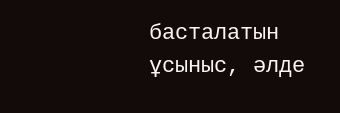басталатын ұсыныс, әлде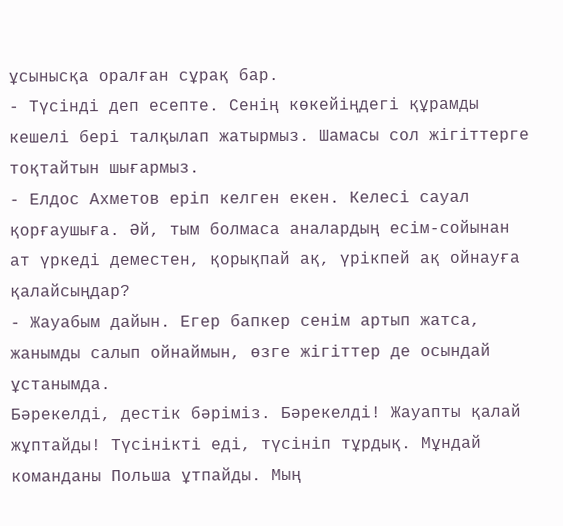ұсынысқа оралған сұрақ бар.
- Түсінді деп есепте. Сенің көкейіңдегі құрамды кешелі бері талқылап жатырмыз. Шамасы сол жігіттерге тоқтайтын шығармыз.
- Елдос Ахметов еріп келген екен. Келесі сауал қорғаушыға. Әй, тым болмаса аналардың есім-сойынан ат үркеді деместен, қорықпай ақ, үрікпей ақ ойнауға қалайсыңдар?
- Жауабым дайын. Егер бапкер сенім артып жатса, жанымды салып ойнаймын, өзге жігіттер де осындай ұстанымда.
Бәрекелді, дестік бәріміз. Бәрекелді! Жауапты қалай жұптайды! Түсінікті еді, түсініп тұрдық. Мұндай команданы Польша ұтпайды. Мың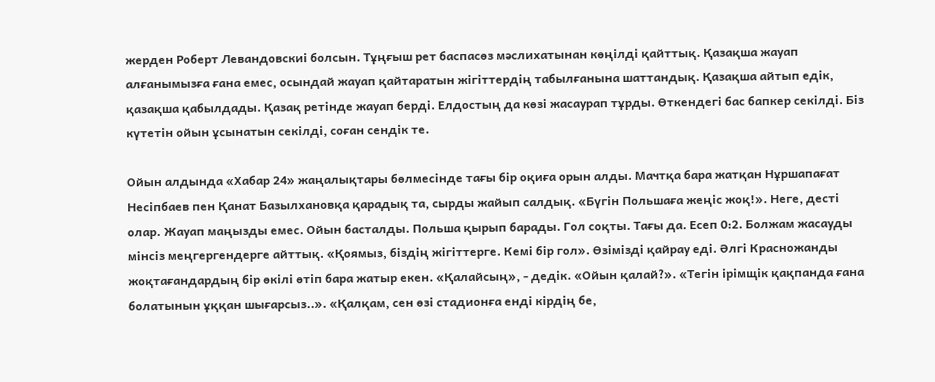жерден Роберт Левандовскиі болсын. Тұңғыш рет баспасөз мәслихатынан көңілді қайттық. Қазақша жауап алғанымызға ғана емес, осындай жауап қайтаратын жігіттердің табылғанына шаттандық. Қазақша айтып едік, қазақша қабылдады. Қазақ ретінде жауап берді. Елдостың да көзі жасаурап тұрды. Өткендегі бас бапкер секілді. Біз күтетін ойын ұсынатын секілді, соған сендік те.

Ойын алдында «Хабар 24» жаңалықтары бөлмесінде тағы бір оқиға орын алды. Мачтқа бара жатқан Нұршапағат Несіпбаев пен Қанат Базылхановқа қарадық та, сырды жайып салдық. «Бүгін Польшаға жеңіс жоқ!». Неге, десті олар. Жауап маңызды емес. Ойын басталды. Польша қырып барады. Гол соқты. Тағы да. Есеп 0:2. Болжам жасауды мінсіз меңгергендерге айттық. «Қоямыз, біздің жігіттерге. Кемі бір гол». Өзімізді қайрау еді. Әлгі Красножанды жоқтағандардың бір өкілі өтіп бара жатыр екен. «Қалайсың», - дедік. «Ойын қалай?». «Тегін ірімщік қақпанда ғана болатынын ұққан шығарсыз..». «Қалқам, сен өзі стадионға енді кірдің бе,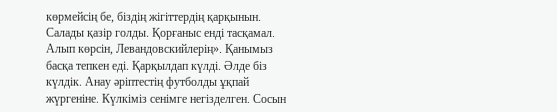көрмейсің бе, біздің жігіттердің қарқынын. Салады қазір голды. Қорғаныс енді тасқамал. Алып көрсін, Левандовскийлерің». Қанымыз басқа тепкен еді. Қарқылдап күлді. Әлде біз күлдік. Анау әріптестің футболды ұқпай жүргеніне. Күлкіміз сенімге негізделген. Сосын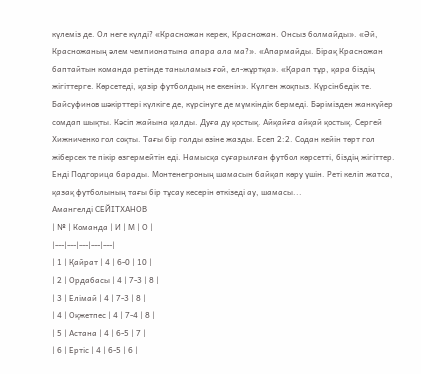күлеміз де. Ол неге күлді? «Красножан керек, Красножан. Онсыз болмайды». «Әй, Красножаның әлем чемпионатына апара ала ма?». «Апармайды. Бірақ Красножан баптайтын команда ретінде таныламыз ғой, ел-жұртқа». «Қарап тұр, қара біздің жігіттерге. Көрсетеді, қазір футболдың не екенін». Күлген жоқпыз. Күрсінбедік те. Байсуфинов шәкірттері күлкіге де, күрсінуге де мүмкіндік бермеді. Бәрімізден жанкүйер сомдап шықты. Кәсіп жайына қалды. Дуға ду қостық. Айқайға айқай қостық. Сергей Хижниченко гол соқты. Тағы бір голды өзіне жазды. Есеп 2:2. Содан кейін төрт гол жіберсек те пікір өзгермейтін еді. Намысқа суғарылған футбол көрсетті, біздің жігіттер. Енді Подгорица барады. Монтенегроның шамасын байқап көру үшін. Реті келіп жатса, қазақ футболының тағы бір тұсау кесерін өткізеді ау, шамасы...
Амангелді СЕЙІТХАНОВ
| № | Команда | И | М | О |
|---|---|---|---|---|
| 1 | Қайрат | 4 | 6-0 | 10 |
| 2 | Ордабасы | 4 | 7-3 | 8 |
| 3 | Елімай | 4 | 7-3 | 8 |
| 4 | Оқжетпес | 4 | 7-4 | 8 |
| 5 | Астана | 4 | 6-5 | 7 |
| 6 | Ертіс | 4 | 6-5 | 6 |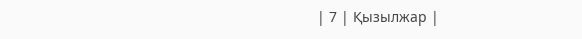| 7 | Қызылжар |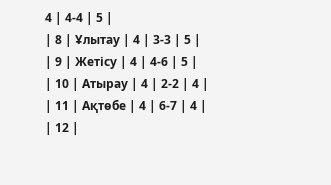4 | 4-4 | 5 |
| 8 | Ұлытау | 4 | 3-3 | 5 |
| 9 | Жетісу | 4 | 4-6 | 5 |
| 10 | Атырау | 4 | 2-2 | 4 |
| 11 | Ақтөбе | 4 | 6-7 | 4 |
| 12 |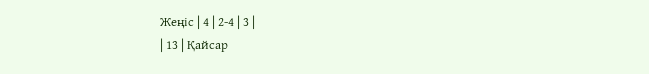Жеңіс | 4 | 2-4 | 3 |
| 13 | Қайсар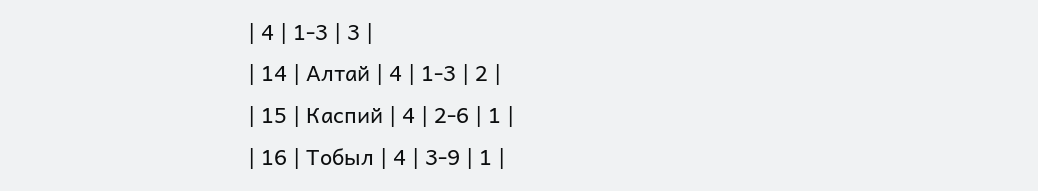| 4 | 1-3 | 3 |
| 14 | Алтай | 4 | 1-3 | 2 |
| 15 | Каспий | 4 | 2-6 | 1 |
| 16 | Тобыл | 4 | 3-9 | 1 |